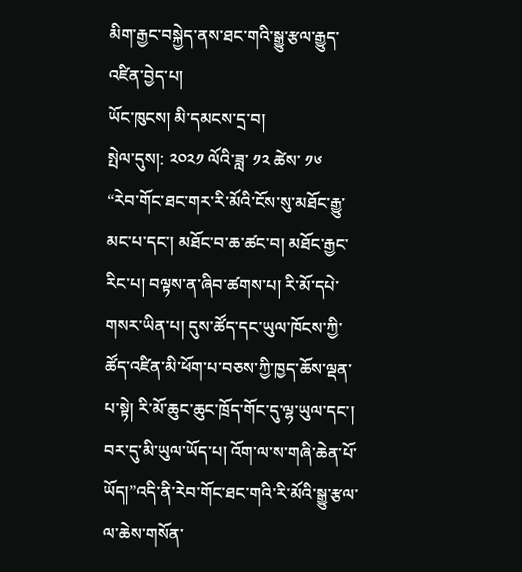མིག་རྒྱང་བསྐྱེད་ནས་ཐང་གའི་སྒྱུ་རྩལ་རྒྱུད་འཛིན་བྱེད་པ།
ཡོང་ཁུངས། མི་དམངས་དྲ་བ།
སྤེལ་དུས།: ༢༠༢༡ ལོའི་ཟླ་ ༡༢ ཚེས་ ༡༦
“རེབ་གོང་ཐང་གར་རི་མོའི་ངོས་སུ་མཐོང་རྒྱུ་མང་པ་དང་། མཐོང་བ་ཆ་ཚང་བ། མཐོང་རྒྱང་རིང་པ། བལྟས་ན་ཞིབ་ཚགས་པ། རི་མོ་དཔེ་གསར་ཡིན་པ། དུས་ཚོད་དང་ཡུལ་ཁོངས་ཀྱི་ཚོད་འཛིན་མི་ཕོག་པ་བཅས་ཀྱི་ཁྱད་ཆོས་ལྡན་པ་སྟེ། རི་མོ་ཆུང་ཆུང་ཁྲོད་གོང་དུ་ལྷ་ཡུལ་དང་། བར་དུ་མི་ཡུལ་ཡོད་པ། འོག་ལ་ས་གཞི་ཆེན་པོ་ཡོད།”འདི་ནི་རེབ་གོང་ཐང་གའི་རི་མོའི་སྒྱུ་རྩལ་ལ་ཆེས་གསོན་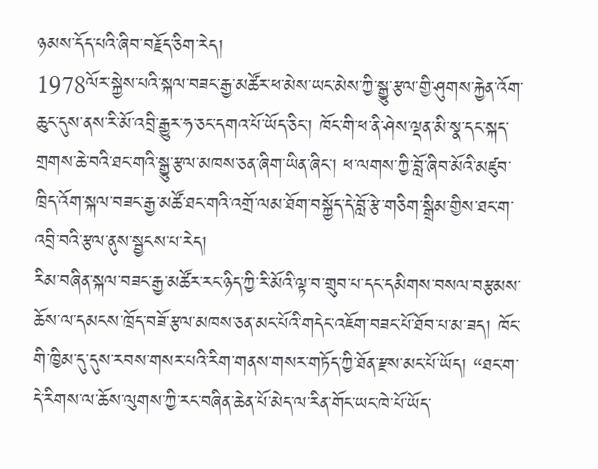ཉམས་དོད་པའི་ཞིབ་བརྗོད་ཅིག་རེད།
1978ལོར་སྐྱེས་པའི་སྐལ་བཟང་རྒྱ་མཚོར་ཕ་མེས་ཡང་མེས་ཀྱི་སྒྱུ་རྩལ་གྱི་ཤུགས་རྐྱེན་འོག་ཆུང་དུས་ནས་རི་མོ་འབྲི་རྒྱུར་ཧ་ཅང་དགའ་པོ་ཡོད་ཅིང་། ཁོང་གི་ཕ་ནི་ཤེས་ལྡན་མི་སྣ་དང་སྐད་གྲགས་ཆེ་བའི་ཐང་གའི་སྒྱུ་རྩལ་མཁས་ཅན་ཞིག་ཡིན་ཞིང་། ཕ་ལགས་ཀྱི་བློ་ཞིབ་མོའི་མཛུབ་ཁྲིད་འོག་སྐལ་བཟང་རྒྱ་མཚོ་ཐང་གའི་འགྲོ་ལམ་ཐོག་བསྐྱོད་དེ་བློ་རྩེ་གཅིག་སྒྲིམ་གྱིས་ཐང་ག་འབྲི་བའི་རྩལ་ནུས་སྦྱངས་པ་རེད།
རིམ་བཞིན་སྐལ་བཟང་རྒྱ་མཚོར་རང་ཉིད་ཀྱི་རི་མོའི་ལྟ་བ་གྲུབ་པ་དང་དམིགས་བསལ་བརྩམས་ཆོས་ལ་དམངས་ཁྲོད་བཟོ་རྩལ་མཁས་ཅན་མང་པོའི་གདེང་འཇོག་བཟང་པོ་ཐོབ་པ་མ་ཟད། ཁོང་གི་ཁྱིམ་དུ་དུས་རབས་གསར་པའི་རིག་གནས་གསར་གཏོད་ཀྱི་ཐོན་རྫས་མང་པོ་ཡོད། “ཐང་ག་དེ་རིགས་ལ་ཆོས་ལུགས་ཀྱི་རང་བཞིན་ཆེན་པོ་མེད་ལ་རིན་གོང་ཡང་ཁེ་པོ་ཡོད་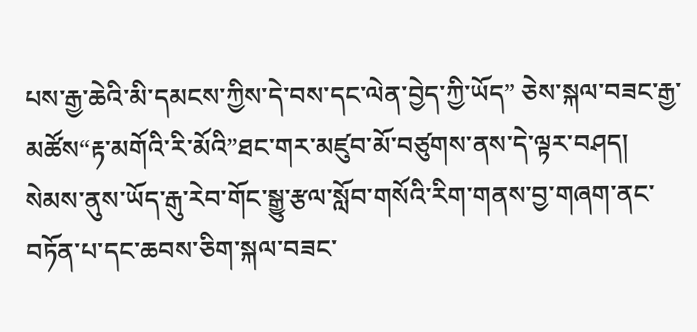པས་རྒྱ་ཆེའི་མི་དམངས་ཀྱིས་དེ་བས་དང་ལེན་བྱེད་ཀྱི་ཡོད” ཅེས་སྐལ་བཟང་རྒྱ་མཚོས“རྟ་མགོའི་རི་མོའི”ཐང་གར་མཛུབ་མོ་བཙུགས་ནས་དེ་ལྟར་བཤད།
སེམས་ནུས་ཡོད་རྒུ་རེབ་གོང་སྒྱུ་རྩལ་སློབ་གསོའི་རིག་གནས་བྱ་གཞག་ནང་བཏོན་པ་དང་ཆབས་ཅིག་སྐལ་བཟང་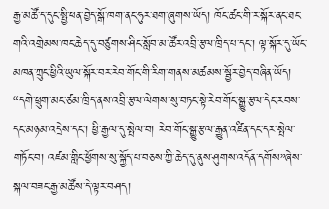རྒྱ་མཚོ་ད་དུང་སྤྱི་ཕན་བྱེད་སྒོ་ཁག་ནང་ཧུར་ཐག་ཞུགས་ཡོད། ཁོང་ཚང་གི་ར་སྐོར་ནང་ཐང་གའི་འགྲེམས་ཁང་ཆེད་དུ་བཙུགས་ཤིང་སློབ་མ་ཚོར་འབྲི་རྩལ་ཁྲིད་པ་དང་། ལྟ་སྐོར་དུ་ཡོང་མཁན་ཀྲུང་ཕྱིའི་ཡུལ་སྐོར་བར་རེབ་གོང་གི་རིག་གནས་མཚམས་སྦྱོར་བྱེད་བཞིན་ཡོད། “དགེ་ཕྲུག་མང་ཙམ་ཁྲིད་ནས་འབྲི་རྩལ་ལེགས་སུ་བཏང་སྟེ་རེབ་གོང་སྒྱུ་རྩལ་དེང་རབས་དང་མཉམ་འདྲེས་དང་། ཕྱི་རྒྱལ་དུ་སྤེལ་བ། རེབ་གོང་སྒྱུ་རྩལ་རྒྱུན་འཛིན་དང་དར་སྤེལ་གཏོང་བ། འཛམ་གླིང་ཕྱོགས་སུ་སྐྱོད་པ་བཅས་ཀྱི་ཆེད་དུ་ནུས་ཤུགས་འདོན་དགོས”ཞེས་སྐལ་བཟང་རྒྱ་མཚོས་དེ་ལྟར་བཤད།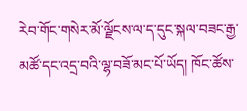རེབ་གོང་གསེར་མོ་ལྗོངས་ལ་ད་དུང་སྐལ་བཟང་རྒྱ་མཚོ་དང་འདྲ་བའི་ལྷ་བཟོ་མང་པོ་ཡོད། ཁོང་ཚོས་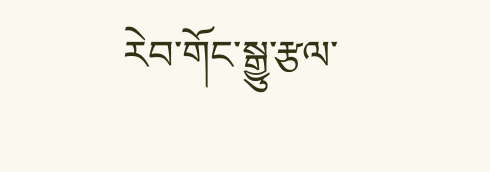རེབ་གོང་སྒྱུ་རྩལ་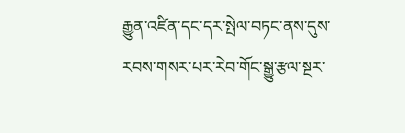རྒྱུན་འཛིན་དང་དར་སྤེལ་བཏང་ནས་དུས་རབས་གསར་པར་རེབ་གོང་སྒྱུ་རྩལ་སྔར་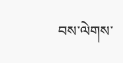བས་ལེགས་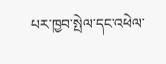པར་ཁྱབ་སྤེལ་དང་འཕེལ་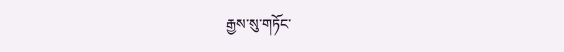རྒྱས་སུ་གཏོང་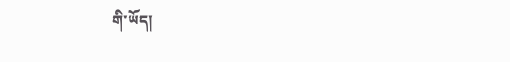གི་ཡོད།